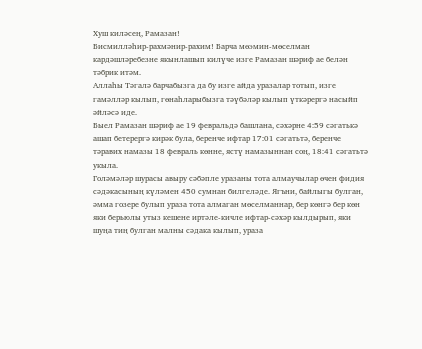Хуш киләсең, Рамазан!
Бисмилләһир-рахмәнир-рахим! Барча мөэмин-мөселман кардәшләребезне якынлашып килүче изге Рамазан шәриф ае белән тәбрик итәм.
Аллаһы Тәгалә барчабызга да бу изге айда уразалар тотып, изге гамәлләр кылып, гөнаһларыбызга тәүбәләр кылып үткәрергә насыйп әйләсә иде.
Быел Рамазан шәриф ае 19 февральдә башлана, сәхәрне 4:59 сәгатькә ашап бетерергә кирәк була, беренче ифтар 17:01 сәгатьтә, беренче тәравих намазы 18 февраль көнне, ястү намазыннан соң, 18:41 сәгатьтә укыла.
Голәмәләр шурасы авыру сәбәпле уразаны тота алмаучылар өчен фидия сәдәкасының күләмен 450 сумнан билгеләде. Ягъни, байлыгы булган, әмма гозере булып ураза тота алмаган мөселманнар, бер көнгә бер көн яки берьюлы утыз кешене иртәле-кичле ифтар-сәхәр кылдырып, яки шуңа тиң булган малны сәдака кылып, ураза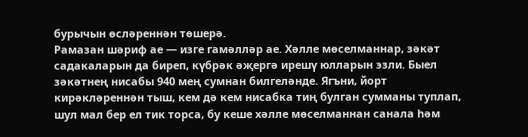бурычын өсләреннән төшерә.
Рамазан шәриф ае — изге гамәлләр ае. Хәлле мөселманнар, зәкәт садакаларын да биреп, күбрәк әҗергә ирешү юлларын эзли. Быел зәкәтнең нисабы 940 мең сумнан билгеләнде. Ягъни, йорт кирәкләреннән тыш, кем дә кем нисабка тиң булган сумманы туплап, шул мал бер ел тик торса, бу кеше хәлле мөселманнан санала һәм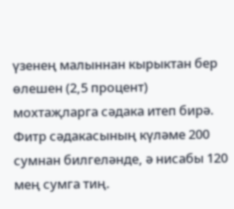үзенең малыннан кырыктан бер өлешен (2,5 процент) мохтаҗларга сәдака итеп бирә.
Фитр сәдакасының күләме 200 сумнан билгеләнде, ә нисабы 120 мең сумга тиң.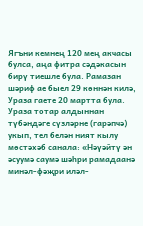Ягъни кемнең 120 мең акчасы булса, аңа фитра сәдәкасын бирү тиешле була. Рамазан шәриф ае быел 29 көннән килә, Ураза гаете 20 мартта була.
Ураза тотар алдыннан түбәндәге сүзләрне (гарәпчә) укып, тел белән ният кылу мөстәхәб санала: «Нәүәйтү ән әсуумә саумә шәһри рамадаанә минәл-фәҗри иләл-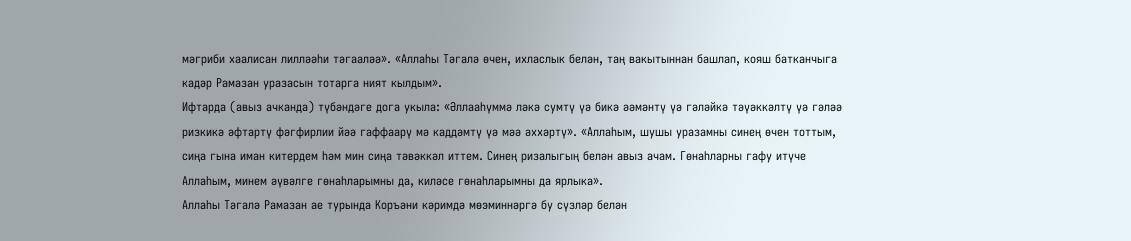мәгриби хаалисан лилләәһи тәгааләә». «Аллаһы Тәгалә өчен, ихласлык белән, таң вакытыннан башлап, кояш батканчыга кадәр Рамазан уразасын тотарга ният кылдым».
Ифтарда (авыз ачканда) түбәндәге дога укыла: «Әллааһүммә ләкә сумтү үә бикә әәмәнтү үә гәләйкә тәүәккәлтү үә гәләә ризкикә әфтартү фәгфирлии йәә гаффаарү мә каддәмтү үә мәә әххәртү». «Аллаһым, шушы уразамны синең өчен тоттым, сиңа гына иман китердем һәм мин сиңа тәвәккәл иттем. Синең ризалыгың белән авыз ачам. Гөнаһларны гафу итүче Аллаһым, минем әүвәлге гөнаһларымны да, киләсе гөнаһларымны да ярлыка».
Аллаһы Тәгалә Рамазан ае турында Коръәни кәримдә мөэминнәргә бу сүзләр белән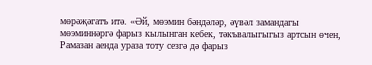мөрәҗәгатъ итә. «Әй, мөэмин бәндәләр, әүвәл замандагы мөэминнәргә фарыз кылынган кебек, тәкъвалыгыгыз артсын өчен, Рамазан аенда ураза тоту сезгә дә фарыз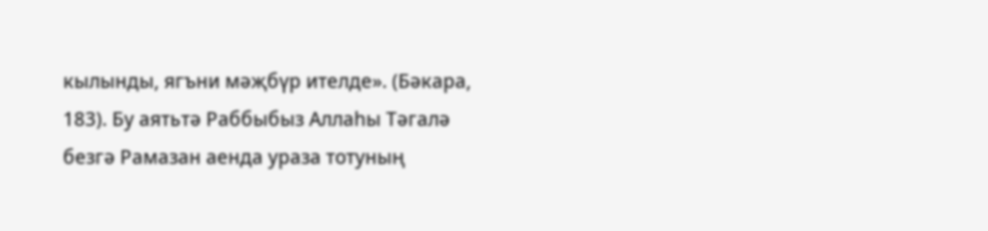кылынды, ягъни мәҗбүр ителде». (Бәкара, 183). Бу аятьтә Раббыбыз Аллаһы Тәгалә безгә Рамазан аенда ураза тотуның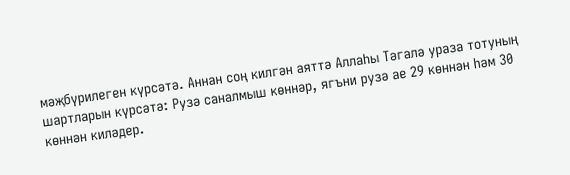мәҗбүрилеген күрсәтә. Аннан соң килгән аяттә Аллаһы Тәгалә ураза тотуның шартларын күрсәтә: Рузә саналмыш көннәр, ягъни рузә ае 29 көннән һәм 30 көннән киләдер.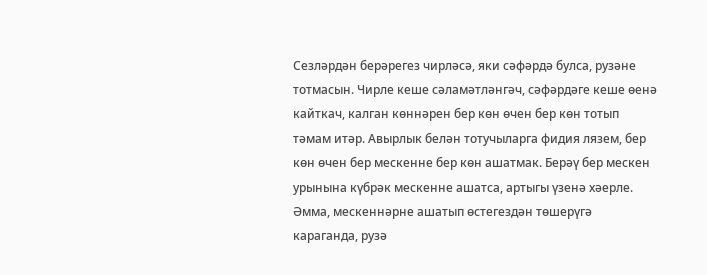Сезләрдән берәрегез чирләсә, яки сәфәрдә булса, рузәне тотмасын. Чирле кеше сәламәтләнгәч, сәфәрдәге кеше өенә кайткач, калган көннәрен бер көн өчен бер көн тотып тәмам итәр. Авырлык белән тотучыларга фидия лязем, бер көн өчен бер мескенне бер көн ашатмак. Берәү бер мескен урынына күбрәк мескенне ашатса, артыгы үзенә хәерле. Әмма, мескеннәрне ашатып өстегездән төшерүгә караганда, рузә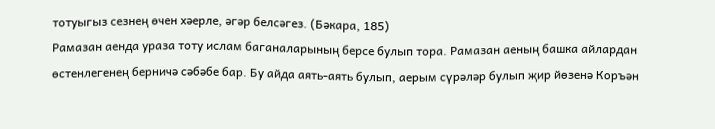тотуыгыз сезнең өчен хәерле, әгәр белсәгез. (Бәкара, 185)
Рамазан аенда ураза тоту ислам баганаларының берсе булып тора. Рамазан аеның башка айлардан өстенлегенең берничә сәбәбе бар. Бу айда аять-аять булып, аерым сүрәләр булып җир йөзенә Коръән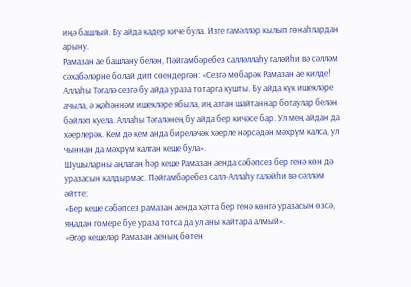иңә башлый. Бу айда кадер киче була. Изге гамәлләр кылып гөнаһлардан арыну.
Рамазан ае башлану белән, Пәйгамбәребез салләллаһу галәйһи вә сәлләм сәхабәләрне болай дип сөендергән: «Сезгә мөбарәк Рамазан ае килде! Аллаһы Тәгалә сезгә бу айда ураза тотарга кушты. Бу айда күк ишекләре ачыла, ә җәһәннәм ишекләре ябыла, иң азган шайтаннар богаулар белән бәйләп куела. Аллаһы Тәгаләнең бу айда бер кичәсе бар. Ул мең айдан да хәерлерәк. Кем дә кем анда биреләчәк хәерле нәрсәдән мәхрүм калса, ул чыннан да мәхрүм калган кеше була».
Шушыларны аңлаган һәр кеше Рамазан аенда сәбәпсез бер генә көн дә уразасын калдырмас. Пәйгамбәребез салл-Аллаһу галәйһи вә сәлләм әйтте:
«Бер кеше сәбәпсез рамазан аенда хәтта бер генә көнгә уразасын өзсә, яңадан гомере буе ураза тотса да ул аны кайтара алмый».
«Әгәр кешеләр Рамазан аеның бөтен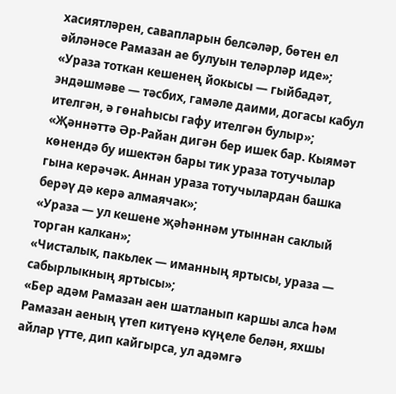хасиятләрен, савапларын белсәләр, бөтен ел әйләнәсе Рамазан ае булуын теләрләр иде»;
«Ураза тоткан кешенең йокысы — гыйбадәт, эндәшмәве — тәсбих, гамәле даими, догасы кабул ителгән, ә гөнаһысы гафу ителгән булыр»;
«Җәннәттә Әр-Райан дигән бер ишек бар. Кыямәт көнендә бу ишектән бары тик ураза тотучылар гына керәчәк. Аннан ураза тотучылардан башка берәү дә керә алмаячак»;
«Ураза — ул кешене җәһәннәм утыннан саклый торган калкан»;
«Чисталык, пакьлек — иманның яртысы, ураза — сабырлыкның яртысы»;
«Бер адәм Рамазан аен шатланып каршы алса һәм Рамазан аеның үтеп китүенә күңеле белән, яхшы айлар үтте, дип кайгырса, ул адәмгә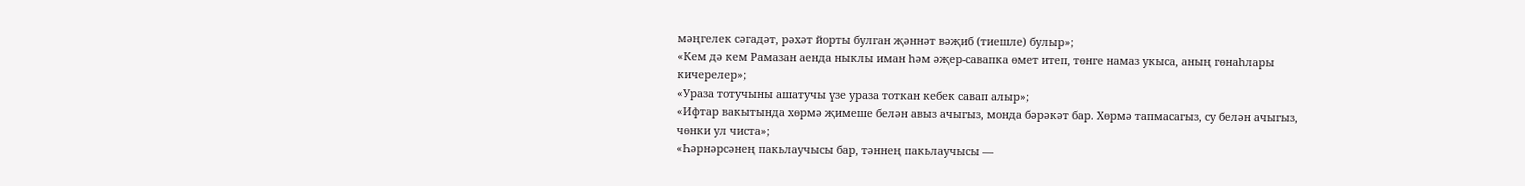мәңгелек сәгадәт, рәхәт йорты булган җәннәт вәҗиб (тиешле) булыр»;
«Кем дә кем Рамазан аенда ныклы иман һәм әҗер-савапка өмет итеп, төнге намаз укыса, аның гөнаһлары кичерелер»;
«Ураза тотучыны ашатучы үзе ураза тоткан кебек савап алыр»;
«Ифтар вакытында хөрмә җимеше белән авыз ачыгыз, монда бәрәкәт бар. Хөрмә тапмасагыз, су белән ачыгыз, чөнки ул чиста»;
«Һәрнәрсәнең пакьлаучысы бар, тәннең пакьлаучысы —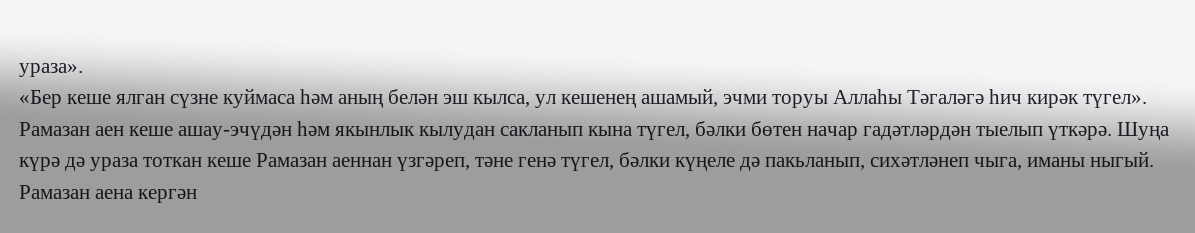ураза».
«Бер кеше ялган сүзне куймаса һәм аның белән эш кылса, ул кешенең ашамый, эчми торуы Аллаһы Тәгаләгә һич кирәк түгел».
Рамазан аен кеше ашау-эчүдән һәм якынлык кылудан сакланып кына түгел, бәлки бөтен начар гадәтләрдән тыелып үткәрә. Шуңа күрә дә ураза тоткан кеше Рамазан аеннан үзгәреп, тәне генә түгел, бәлки күңеле дә пакьланып, сихәтләнеп чыга, иманы ныгый. Рамазан аена кергән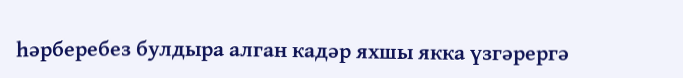һәрберебез булдыра алган кадәр яхшы якка үзгәрергә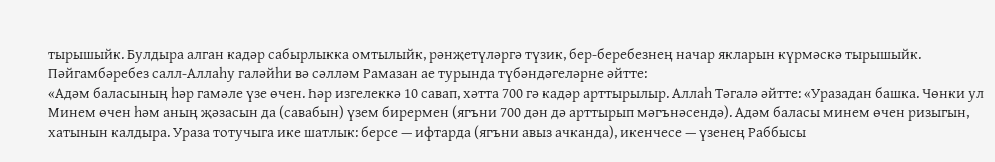тырышыйк. Булдыра алган кадәр сабырлыкка омтылыйк, рәнҗетүләргә түзик, бер-беребезнең начар якларын күрмәскә тырышыйк.
Пәйгамбәребез салл-Аллаһу галәйһи вә сәлләм Рамазан ае турында түбәндәгеләрне әйтте:
«Адәм баласының һәр гамәле үзе өчен. Һәр изгелеккә 10 савап, хәтта 700 гә кадәр арттырылыр. Аллаһ Тәгалә әйтте: «Уразадан башка. Чөнки ул Минем өчен һәм аның җәзасын да (савабын) үзем бирермен (ягъни 700 дән дә арттырып мәгънәсендә). Адәм баласы минем өчен ризыгын, хатынын калдыра. Ураза тотучыга ике шатлык: берсе — ифтарда (ягъни авыз ачканда), икенчесе — үзенең Раббысы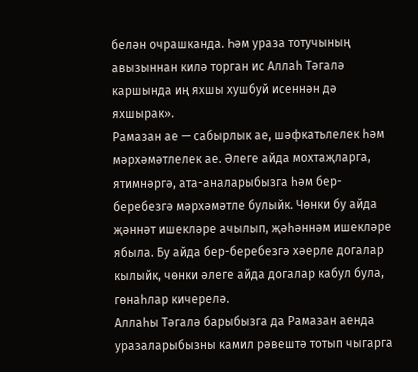белән очрашканда. Һәм ураза тотучының авызыннан килә торган ис Аллаһ Тәгалә каршында иң яхшы хушбуй исеннән дә яхшырак».
Рамазан ае — сабырлык ае, шәфкатьлелек һәм мәрхәмәтлелек ае. Әлеге айда мохтаҗларга, ятимнәргә, ата-аналарыбызга һәм бер-беребезгә мәрхәмәтле булыйк. Чөнки бу айда җәннәт ишекләре ачылып, җәһәннәм ишекләре ябыла. Бу айда бер-беребезгә хәерле догалар кылыйк, чөнки әлеге айда догалар кабул була, гөнаһлар кичерелә.
Аллаһы Тәгалә барыбызга да Рамазан аенда уразаларыбызны камил рәвештә тотып чыгарга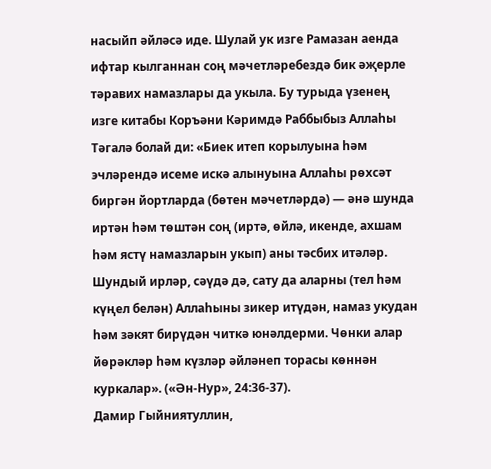насыйп әйләсә иде. Шулай ук изге Рамазан аенда ифтар кылганнан соң мәчетләребездә бик әҗерле тәравих намазлары да укыла. Бу турыда үзенең изге китабы Коръәни Кәримдә Раббыбыз Аллаһы Тәгалә болай ди: «Биек итеп корылуына һәм эчләрендә исеме искә алынуына Аллаһы рөхсәт биргән йортларда (бөтен мәчетләрдә) — әнә шунда иртән һәм төштән соң (иртә, өйлә, икенде, ахшам һәм ястү намазларын укып) аны тәсбих итәләр. Шундый ирләр, сәүдә дә, сату да аларны (тел һәм күңел белән) Аллаһыны зикер итүдән, намаз укудан һәм зәкят бирүдән читкә юнәлдерми. Чөнки алар йөрәкләр һәм күзләр әйләнеп торасы көннән куркалар». («Ән-Нур», 24:36-37).
Дамир Гыйниятуллин,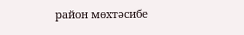район мөхтәсибе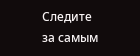Следите за самым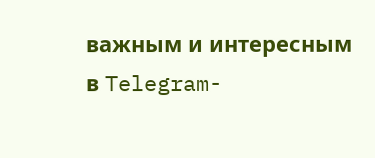важным и интересным в Telegram-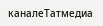каналеТатмедиа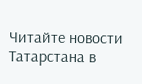Читайте новости Татарстана в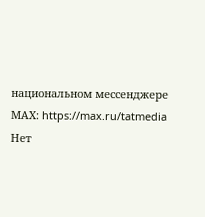национальном мессенджере MАХ: https://max.ru/tatmedia
Нет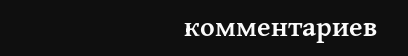комментариев